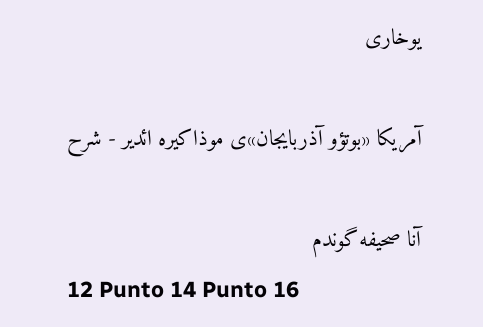یوخاری

آمریکا «بوتؤو آذربایجان»ی موذاکیره ائدیر - شرح

آنا صحیفه گوندم
12 Punto 14 Punto 16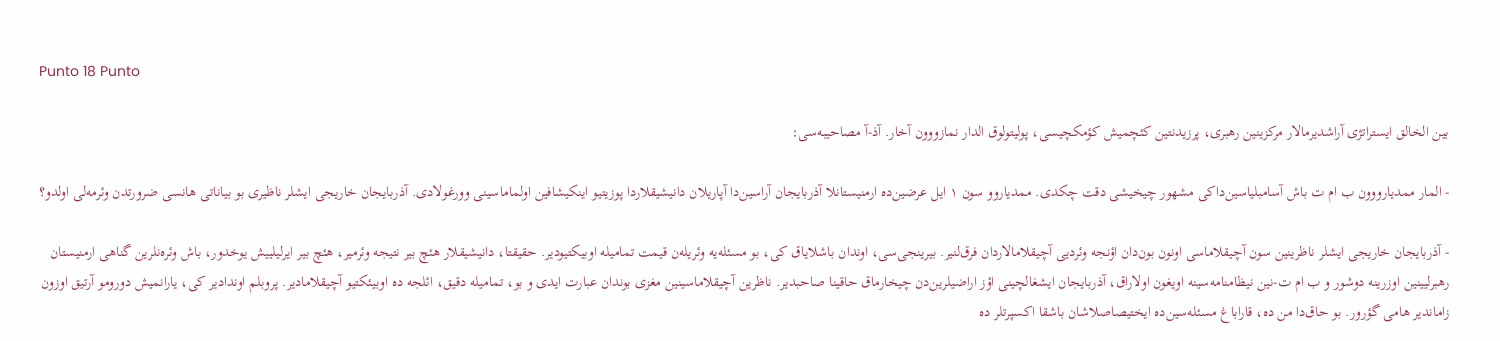Punto 18 Punto

بین الخالق ایستراتژی آراشدیرمالار مرکزینین رهبری، پرزیدنتین کئچمیش کؤمکچیسی، پولیتولوق الدار نمازووون آخار. آذ-آ مصاحیبه‌سی:

- المار ممدیارووون ب ام ت باش آسامبلیاسین‌داکی مشهور چیخیشی دقت چکدی. ممدیاروو سون ۱ ایل عرضین‌ده ارمنیستانلا آذربایجان آراسین‌دا آپاریلان دانیشیقلاردا پوزیتیو اینکیشافین اولماماسینی وورغولادی. آذربایجان خاریجی ایشلر ناظیری بو بیاناتی هانسی ضرورتدن وئرمه‌لی اولدو؟

- آذربایجان خاریجی ایشلر ناظرینین سون آچیقلاماسی اونون بون‌دان اؤنجه وئردیی آچیقلامالاردان فرق‌لنیر. بیرینجی‌سی، اوندان باشلایاق کی، بو مسئله‌یه وئریله‌ن قیمت تمامیله اوبیکتیودیر. حقیقتا، دانیشیقلار هئچ بیر نتیجه وئرمیر، هئچ بیر ایرلیلییش یوخدور، باش وئره‌نلرین گناهی ارمنیستان رهبرلیینین اوزرینه دوشور و ب ام ت-نین نیظامنامه‌سینه اویغون اولاراق، آذربایجان ایشغالچینی اؤز اراضیلرین‌دن چیخارماق حاقینا صاحبدیر. ناظرین آچیقلاماسینین مغزی بوندان عبارت ایدی و بو، تمامیله دقیق، ائلجه ده اوبیئکتیو آچیقلامادیر. پروبلم اوندادیر کی، یارانمیش دورومو آرتیق اوزون زاماندیر هامی گؤرور. بو حاق‌دا من ده، قاراباغ مسئله‌سین‌ده ایختیصاصلاشان باشقا اکسپرتلر ده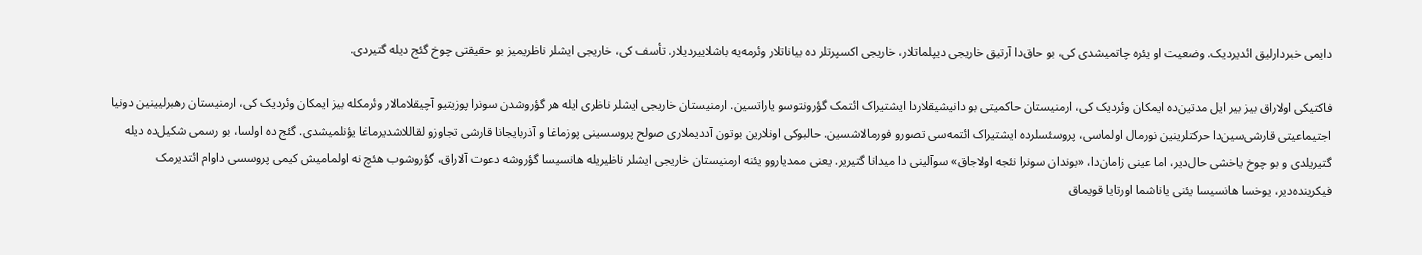دایمی خبردارلیق ائدیردیک. وضعیت او یئره چاتمیشدی کی، بو حاق‌دا آرتیق خاریجی دیپلماتلار، خاریجی اکسپرتلر ده بیاناتلار وئرمه‌یه باشلاییردیلار. تأسف کی، خاریجی ایشلر ناظریمیز بو حقیقتی چوخ گئج دیله گتیردی.

فاکتیکی اولاراق بیز بیر ایل مدتین‌ده ایمکان وئردیک کی، ارمنیستان حاکمیتی بو دانیشیقلاردا ایشتیراک ائتمک گؤرونتوسو یاراتسین. ارمنیستان خاریجی ایشلر ناظری ایله هر گؤروشدن سونرا پوزیتیو آچیقلامالار وئرمکله بیز ایمکان وئردیک کی، ارمنیستان رهبرلیینین دونیا اجتیماعیتی قارشی‌سین‌دا حرکتلرینین نورمال اولماسی، پروسئسلرده ایشتیراک ائتمه‌سی تصورو فورمالاشسین. حالبوکی اونلارین بوتون آددیملاری صولح پروسسینی پوزماغا و آذربایجانا قارشی تجاوزو لقاللاشدیرماغا یؤنلمیشدی. گئج ده اولسا، بو رسمی شکیل‌ده دیله گتیریلدی و بو چوخ یاخشی حال‌دیر، اما عینی زامان‌دا، «بوندان سونرا نئجه اولاجاق» سوآلینی دا میدانا گتیریر. یعنی ممدیاروو یئنه ارمنیستان خاریجی ایشلر ناظیریله هانسیسا گؤروشه دعوت آلاراق، گؤروشوب هئچ نه اولمامیش کیمی پروسسی داوام ائتدیرمک فیکرینده‌دیر، یوخسا هانسیسا یئنی یاناشما اورتایا قویماق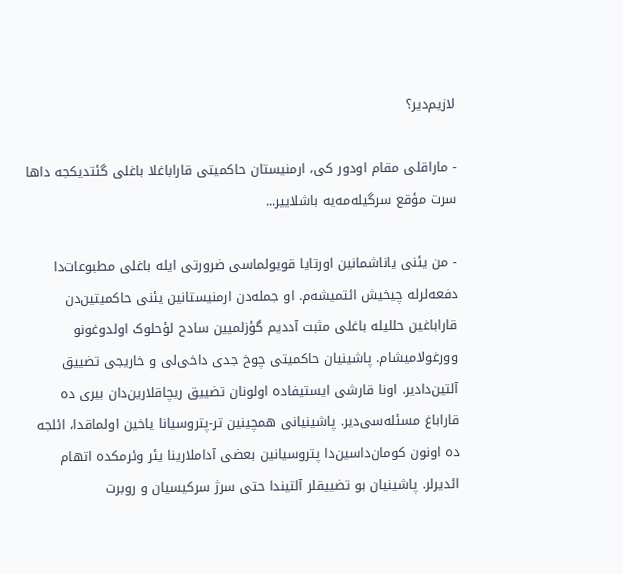لازیم‌دیر؟

- ماراقلی مقام اودور کی، ارمنیستان حاکمیتی قاراباغلا باغلی گئتدیکجه داها سرت مؤقع سرگیله‌مه‌یه باشلاییر...

- من یئنی یاناشمانین اورتایا قویولماسی ضرورتی ایله باغلی مطبوعات‌دا دفعه‌لرله چیخیش ائتمیشه‌م. او جمله‌دن ارمنیستانین یئنی حاکمیتین‌دن قاراباغین حللیله باغلی مثبت آددیم گؤزلمیین سادح لؤحلوک اولدوغونو وورغولامیشام. پاشینیان حاکمیتی چوخ جدی داخی‌لی و خاریجی تضییق آلتین‌دادیر. اونا قارشی ایستیفاده اولونان تضییق ریچاقلارین‌دان بیری ده قاراباغ مسئله‌سی‌دیر. پاشینیانی همچینین تر-پتروسیانا یاخین اولماقدا، ائلجه ده اونون کومان‌داسین‌دا پتروسیانین بعضی آداملارینا یئر وئرمکده اتهام ائدیرلر. پاشینیان بو تضییقلر آلتیندا حتی سرژ سرکیسیان و روبرت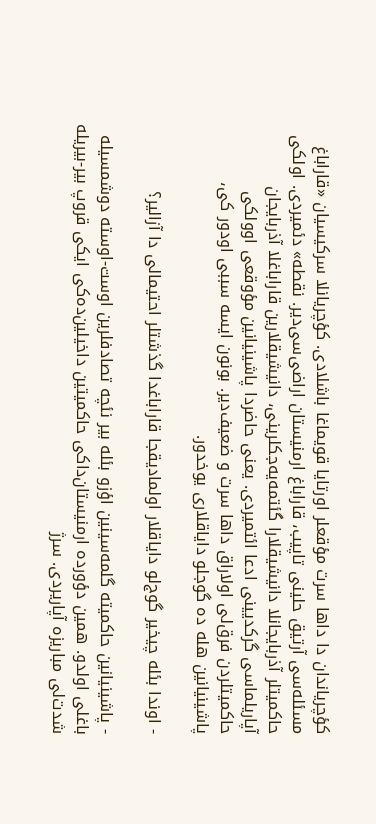کؤچریاندان دا داها سرت مؤقعلر اورتایا قویماغا باشلادی. کؤچریانلا سرکیسیان «قاراباغ مسئله‌سی آرتیق حلینی تاپیب، قاراباغ ارمنیستان اراضی‌سی‌دیر. نقطه» دئمیردی. اولکی حاکمیتلر آذربایجانلا دانیشیقلارا گئتمه‌یه‌جکلرینی، دانیشیقلارین قاراباغلا آذربایجان آپاریلماسی گرکدیینی ادعا ائتمیردی. یعنی حاضردا پاشینیانین مؤوقعی اوولکی حاکمیتلردن فرق‌لی اولاراق داها سرت و ضعیف‌دیر. بونون ایسه سببی اودور کی، پاشینیانین هله ده گوجلو دایاقلاری یوخدور.

- اوندا بئله چیخیر گوج‌لو دایاقلار اولمادیقجا قاراباغدا گذشتلر احتیمالی دا آزالیر؟

- پاشینیانین حاکمیته گلمه‌سینین اؤزو بئله بیر نئچه تصادفلرین اوست-اوسته دوشمسیله باغلی اولدو. همین دؤورده ارمنیستان‌داکی حاکمیتین داخیلین‌ده‌کی ایکی قروپ بیر-بیریله شدت‌لی مباریزه آپاریردی. سرژ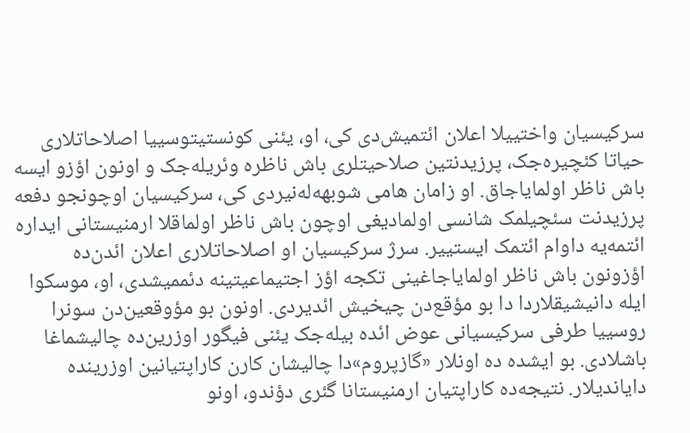سرکیسیان واختییلا اعلان ائتمیش‌دی کی، او، یئنی کونستیتوسییا اصلاحاتلاری حیاتا کئچیره‌جک، پرزیدنتین صلاحیتلری باش ناظره وئریله‌جک و اونون اؤزو ایسه باش ناظر اولمایاجاق. او زامان هامی شوبهه‌له‌نیردی کی، سرکیسیان اوچونجو دفعه پرزیدنت سئچیلمک شانسی اولمادیغی اوچون باش ناظر اولماقلا ارمنیستانی ایداره ائتمه‌یه داوام ائتمک ایستییر. سرژ سرکیسیان او اصلاحاتلاری اعلان ائد‌ن‌ده اؤزونون باش ناظر اولمایاجاغینی تکجه اؤز اجتیماعیتینه دئممیشدی، او، موسکوا ایله دانیشیقلاردا دا بو مؤقع‌دن چیخیش ائدیردی. اونون بو مؤوقعین‌دن سونرا روسییا طرفی سرکیسیانی عوض ائده بیله‌جک یئنی فیگور اوزرین‌ده چالیشماغا باشلادی. بو ایشده ده اونلار «گازپروم»دا چالیشان کارن کاراپتیانین اوزرینده دایاندیلار. نتیجه‌ده کاراپتیان ارمنیستانا گئری دؤندو، اونو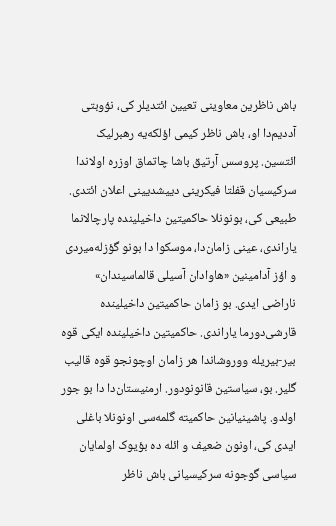باش ناظرین معاوینی تعیین ائتدیلر کی، نؤوبتی آددیم‌دا او، باش ناظر کیمی اؤلکه‌یه رهبرلیک ائتسین. پروسس آرتیق باشا چاتماق اوزره اولاندا سرکیسیان قفلتا فیکرینی دییشدیینی اعلان ائتدی. طبیعی کی، بونونلا حاکمیتین داخیلینده پارچالانما یاراندی، عینی زامان‌دا، موسکوا دا بونو گؤزله‌میردی و اؤز آدامینین «هاوادان آسیلی قالماسیندان» ناراضی ایدی. بو زامان حاکمیتین داخیلینده قارشی‌دورما یاراندی. حاکمیتین داخیلینده ایکی قوه بیر-بیریله ووروشاندا هر زامان اوچونجو قوه قالیب گلیر. بو، سیاستین قانونودور. ارمنیستان‌دا دا بو جور اولدو. پاشینیانین حاکمیته گلمه‌سی اونونلا باغلی ایدی کی، اونون ضعیف و ائله ده بؤیوک اولمایان سیاسی گوجونه سرکیسیانی باش ناظر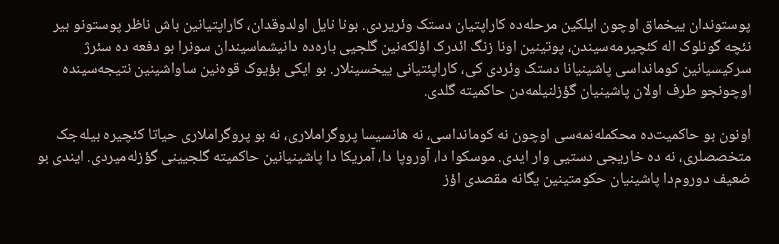پوستوندان ییخماق اوچون ایلکین مرحله‌ده کاراپتیان دستک وئریردی. بونا نایل اولدوقدان، کاراپتیانین باش ناظر پوستونو بیر نئچه گونلوک اله کئچیرمه‌سیندن، پوتینین اونا زنگ ائد‌رک اؤلکه‌نین گلجیی باره‌ده دانیشماسیندان سونرا بو دفعه ده سئرژ سرکیسیانین کومانداسی پاشینیانا دستک وئردی کی، کاراپئتیانی ییخسینلار. بو ایکی بؤیوک قوه‌نین ساواشینین نتیجه‌سینده اوچونجو طرف اولان پاشینیان گؤزلنیلمه‌دن حاکمیته گلدی.

اونون بو حاکمیت‌ده محکمله‌نمه‌سی اوچون نه کومانداسی، نه هانسیسا پروگراملاری، نه بو پروگراملاری حیاتا کئچیره بیله‌جک متخصصلری، نه ده خاریجی دستیی وار ایدی. موسکوا دا، آوروپا دا، آمریکا دا پاشینیانین حاکمیته گلجیینی گؤزله‌میردی. ایندی بو ضعیف دوروم‌دا پاشینیان حکومتینین یگانه مقصدی اؤز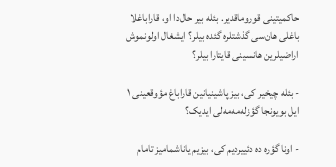حاکمیتینی قوروماقدیر. بئله بیر حال‌دا او، قاراباغلا باغلی هان‌سی گذشتلره گئده بیلر؟ ایشغال اولونموش اراضیلرین هانسینی قایتارا بیلر؟

- بئله چیخیر کی، بیز پاشینیانین قاراباغ مؤوقعینی ۱ ایل بویونجا گؤزله‌مه‌مه‌لی ایدیک؟

- اونا گؤره ده دئییردیم کی، بیزیم یاناشمامیز تامام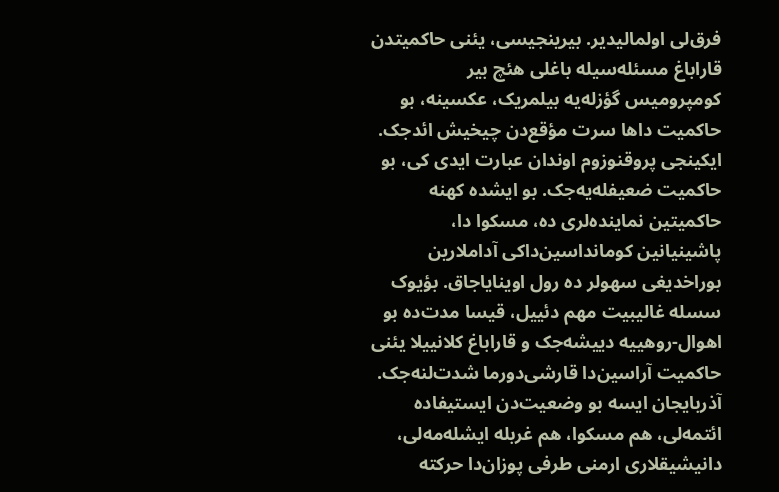فرق‌لی اولمالیدیر. بیرینجیسی، یئنی حاکمیتدن قاراباغ مسئله‌سیله باغلی هئچ بیر کومپرومیس گؤزله‌یه بیلمریک، عکسینه، بو حاکمیت داها سرت مؤقع‌دن چیخیش ائد‌جک. ایکینجی پروقنوزوم اوندان عبارت ایدی کی، بو حاکمیت ضعیفله‌یه‌جک. بو ایشده کهنه حاکمیتین نماینده‌لری ده، مسکوا دا، پاشینیانین کومانداسین‌داکی آداملارین بوراخدیغی سهولر ده رول اوینایاجاق. بؤیوک سسله غالیبیت مهم دئییل، قیسا مدت‌ده بو اهوال-روهییه دییشه‌جک و قاراباغ کلانییلا یئنی حاکمیت آراسین‌دا قارشی‌دورما شدت‌لنه‌جک. آذربایجان ایسه بو وضعیت‌دن ایستیفاده ائتمه‌لی، هم مسکوا، هم غربله ایشله‌مه‌لی، دانیشیقلاری ارمنی طرفی پوزان‌دا حرکته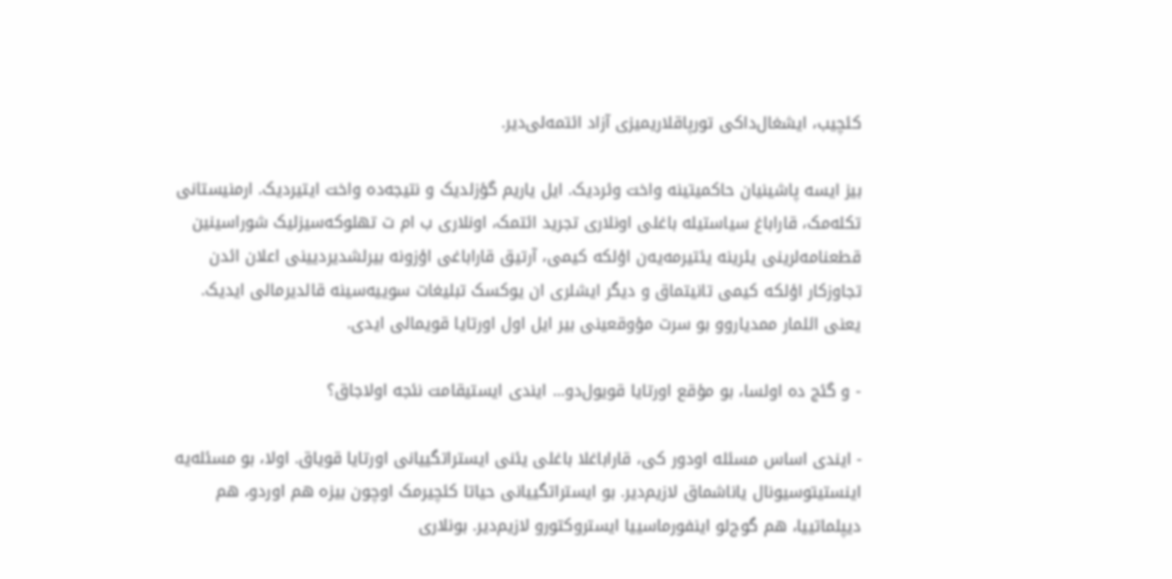کئچیب، ایشغال‌داکی تورپاقلاریمیزی آزاد ائتمه‌لی‌دیر.

بیز ایسه پاشینیان حاکمیتینه واخت وئردیک. ایل یاریم گؤزلدیک و نتیجه‌ده واخت ایتیردیک. ارمنیستانی تکله‌مک، قاراباغ سیاستیله باغلی اونلاری تجرید ائتمک، اونلاری ب ام ت تهلوکه‌سیزلیک شوراسینین قطعنامه‌لرینی یئرینه یئتیرمه‌یه‌ن اؤلکه کیمی، آرتیق قاراباغی اؤزونه بیرلشدیردیینی اعلان ائد‌ن تجاوزکار اؤلکه کیمی تانیتماق و دیگر ایشلری ان یوکسک تبلیغات سوییه‌سینه قالدیرمالی ایدیک. یعنی ائلمار ممدیاروو بو سرت مؤوقعینی بیر ایل اول اورتایا قویمالی ایدی.

- و گئج ده اولسا، بو مؤقع اورتایا قویول‌دو... ایندی ایستیقامت نئجه اولاجاق؟

- ایندی اساس مسئله اودور کی، قاراباغلا باغلی یئنی ایستراتگییانی اورتایا قویاق. اولا، بو مسئله‌یه اینستیتوسیونال یاناشماق لازیم‌دیر. بو ایستراتگییانی حیاتا کئچیرمک اوچون بیزه هم اوردو، هم دیپلماتییا، هم گوج‌لو اینفورماسییا ایستروکتورو لازیم‌دیر. بونلاری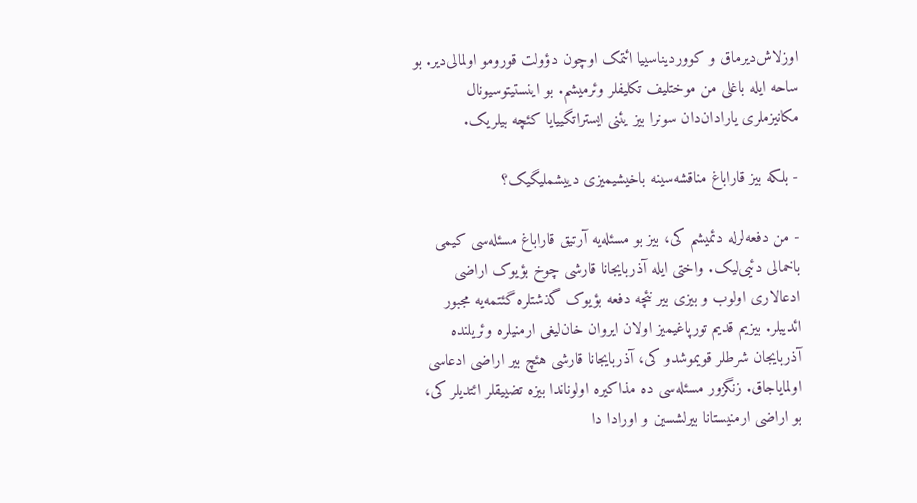اوزلاش‌دیرماق و کووردیناسییا ائتمک اوچون دؤولت قورومو اولمالی‌دیر. بو ساحه ایله باغلی من موختلیف تکلیفلر وئرمیشم. بو اینستیتوسیونال مکانیزملری یارادان‌دان سونرا بیز یئنی ایستراتگییایا کئچه بیلریک.

- بلکه بیز قاراباغ مناقشه‌سینه باخیشیمیزی دییشملیگیک؟

- من دفعه‌لرله دئمیشم کی، بیز بو مسئله‌یه آرتیق قاراباغ مسئله‌سی کیمی باخمالی دئیی‌لیک. واختی ایله آذربایجانا قارشی چوخ بؤیوک اراضی ادعالاری اولوب و بیزی بیر نئچه دفعه بؤیوک گذشتلره گئتمه‌یه مجبور ائدیبلر. بیزیم قدیم تورپاغیمیز اولان ایروان خان‌لیغی ارمنیلره وئریلنده آذربایجان شرطلر قویموشدو کی، آذربایجانا قارشی هئچ بیر اراضی ادعاسی اولمایاجاق. زنگزور مسئله‌سی ده مذاکیره اولوناندا بیزه تضییقلر ائتدیلر کی، بو اراضی ارمنیستانا بیرلشسین و اورادا دا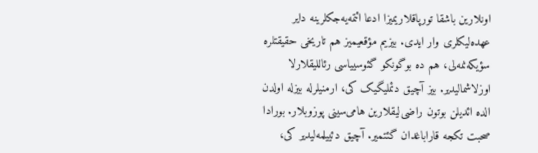اونلارین باشقا تورپاقلاریمیزا ادعا ائتمه‌یه‌جکلرینه دایر عهده‌لیکلری وار ایدی. بیزیم مؤقعیمیز هم تاریخی حقیقتلره سؤیکه‌نمه‌لی، هم ده بوگونکو گئوسییاسی رئاللیقلارلا اوزلاشمالیدیر. بیز آچیق دئملیگیک کی، ارمنیلرله بیزله اولدن الده ائدیلن بوتون راضی‌لیقلارین هامی‌سینی پوزوبلار. بورادا صحبت تکجه قاراباغدان گئتمیر. آچیق دئییلمه‌لیدیر کی،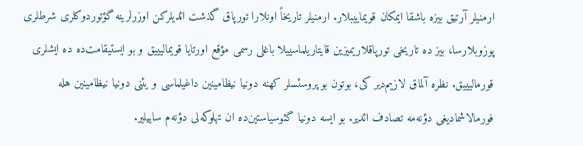ارمنیلر آرتیق بیزه باشقا ایمکان قویماییبلار. ارمنیلر تاریخاً اونلارا تورپاق گذشت ائدیلرکن اوزرلرینه گؤتوردوکلری شرطلری پوزوبلارسا، بیز ده تاریخی تورپاقلاریمیزین قایتاریلماسییلا باغلی رسمی مؤقع اورتایا قویمالیییق و بو ایستیقامت‌ده ده ایشلری قورمالیییق. نظره آلماق لازیم‌دیر کی، بوتون بو پروسئسلر کهنه دونیا نیظامینین داغیلماسی و یئنی دونیا نیظامینین هله فورمالاشمادیغی دؤنه‌مه تصادف ائدیر. بو ایسه دونیا گئوسیاستین‌ده ان تهلوکه‌لی دؤنه‌م ساییلیر.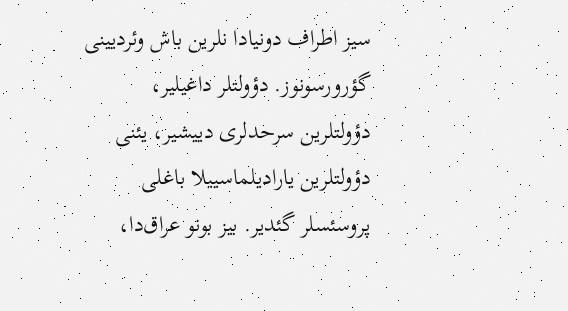سیز اطراف دونیادا نلرین باش وئردیینی گؤرورسونوز. دؤولتلر داغیلیر، دؤولتلرین سرحدلری دییشیر، یئنی دؤولتلرین یارادیلماسییلا باغلی پروسئسلر گئدیر. بیز بونو عراق‌دا،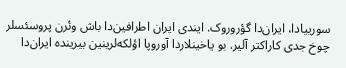سورییادا، ایران‌دا گؤروروک. ایندی ایران اطرافین‌دا باش وئرن پروسئسلر چوخ جدی کاراکتر آلیر. بو یاخینلاردا آوروپا اؤلکه‌لرینین بیرینده ایران‌دا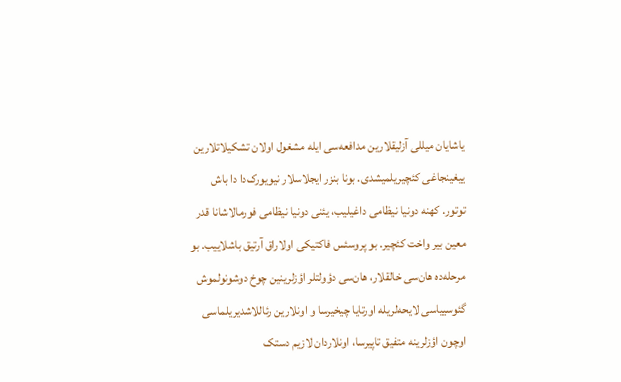یاشایان میللی آزلیقلارین مدافعه‌سی ایله مشغول اولان تشکیلاتلارین ییغینجاغی کئچیریلمیشدی. بونا بنزر ایجلاسلار نیویورک‌دا دا باش توتور. کهنه دونیا نیظامی داغیلیب، یئنی دونیا نیظامی فورمالاشانا قدر معین بیر واخت کئچیر. بو پروسئس فاکتیکی اولاراق آرتیق باشلاییب. بو مرحله‌ده هان‌سی خالقلار، هان‌سی دؤولتلر اؤزلرینین چوخ دوشونولموش گئوسییاسی لایحه‌لریله اورتایا چیخیرسا و اونلارین رئاللاشدیریلماسی اوچون اؤزلرینه متفیق تاپیرسا، اونلاردان لازیم دستک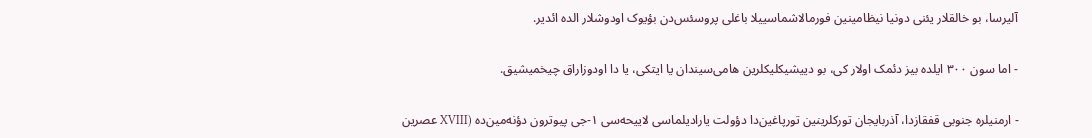آلیرسا، بو خالقلار یئنی دونیا نیظامینین فورمالاشماسییلا باغلی پروسئس‌دن بؤیوک اودوشلار الده ائدیر.

- اما سون ۳۰۰ ایلده بیز دئمک اولار کی، بو دییشیکلیکلرین هامی‌سیندان یا ایتکی، یا دا اودوزاراق چیخمیشیق.

- ارمنیلره جنوبی قفقازدا، آذربایجان تورکلرینین تورپاغین‌دا دؤولت یارادیلماسی لاییحه‌سی ۱-جی پیوترون دؤنه‌مین‌ده (XVIII عصرین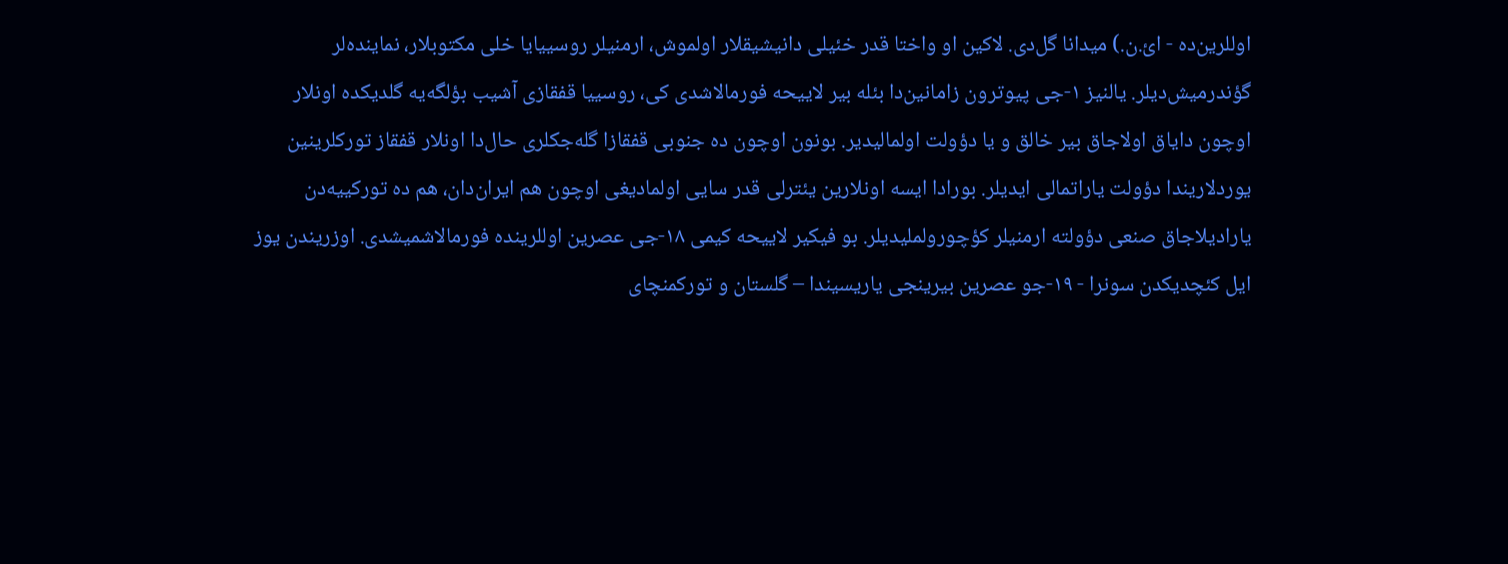اوللرین‌ده - ائ.ن.) میدانا گل‌دی. لاکین او واختا قدر خئیلی دانیشیقلار اولموش، ارمنیلر روسییایا خلی مکتوبلار، نماینده‌لر گؤندرمیش‌دیلر. یالنیز ۱-جی پیوترون زامانین‌دا بئله بیر لاییحه فورمالاشدی کی، روسییا قفقازی آشیب بؤلگه‌یه گلدیکده اونلار اوچون دایاق اولاجاق بیر خالق و یا دؤولت اولمالیدیر. بونون اوچون ده جنوبی قفقازا گله‌جکلری حال‌دا اونلار قفقاز تورکلرینین یوردلاریندا دؤولت یاراتمالی ایدیلر. بورادا ایسه اونلارین یئترلی قدر سایی اولمادیغی اوچون هم ایران‌دان، هم ده تورکییه‌دن یارادیلاجاق صنعی دؤولته ارمنیلر کؤچورولملیدیلر. بو فیکیر لاییحه کیمی ۱۸-جی عصرین اوللرینده فورمالاشمیشدی. اوزریندن یوز ایل کئچدیکدن سونرا - ۱۹-جو عصرین بیرینجی یاریسیندا – گلستان و تورکمنچای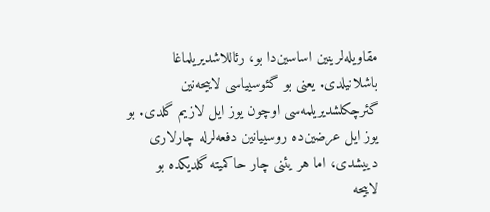مقاویله‌لرینین اساسین‌دا بو، رئاللاشدیریلماغا باشلانیلدی. یعنی بو گئوسییاسی لاییحه‌نین گئرچکلشدیریلمه‌سی اوچون یوز ایل لازیم گلدی. بو یوز ایل عرضین‌ده روسییانین دفعه‌لرله چارلاری دییشدی، اما هر یئنی چار حاکمیته گلدیکده بو لاییحه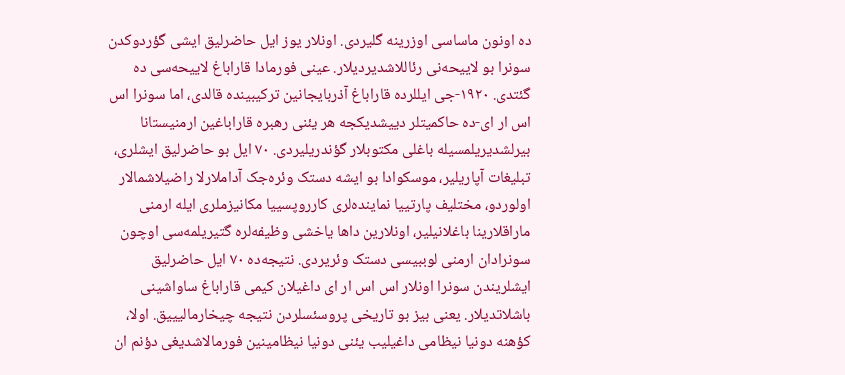ده اونون ماساسی اوزرینه گلیردی. اونلار یوز ایل حاضرلیق ایشی گؤردوکدن سونرا بو لاییحه‌نی رئاللاشدیردیلار. عینی فورمادا قاراباغ لاییحه‌سی ده گئتدی. ۱۹۲۰-جی ایللرده قاراباغ آذربایجانین ترکیبینده قالدی، اما سونرا اس اس ار ای-ده حاکمیتلر دییشدیکجه هر یئنی رهبره قاراباغین ارمنیستانا بیرلشدیریلمسیله باغلی مکتوبلار گؤندریلیردی. ۷۰ ایل بو حاضرلیق ایشلری، تبلیغات آپاریلیر، موسکوادا بو ایشه دستک وئره‌جک آداملارلا راضیلاشمالار اولوردو، مختلیف پارتییا نماینده‌لری کارروپسییا مکانیزملری ایله ارمنی ماراقلارینا باغلانیلیر، اونلارین داها یاخشی وظیفه‌لره گتیریلمه‌سی اوچون سونرادان ارمنی لوببیسی دستک وئریردی. نتیجه‌ده ۷۰ ایل حاضرلیق ایشلریندن سونرا اونلار اس اس ار ای داغیلان کیمی قاراباغ ساواشینی باشلاتدیلار. یعنی بیز بو تاریخی پروسئسلردن نتیجه چیخارمالیییق. اولا، کؤهنه دونیا نیظامی داغیلیب یئنی دونیا نیظامینین فورمالاشدیغی دؤنم ان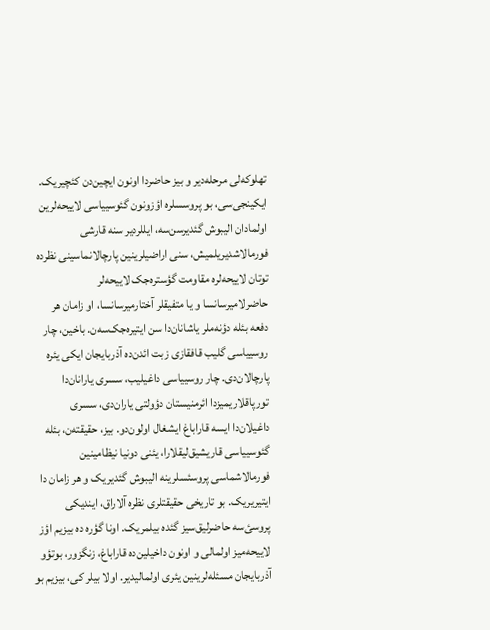تهلوکه‌لی مرحله‌دیر و بیز حاضردا اونون ایچین‌دن کئچیریک. ایکینجی‌سی، بو پروسسلره اؤزونون گئوسییاسی لاییحه‌لرین اولمادان الیبوش گئدیرسن‌سه، ایللردیر سنه قارشی فورمالاشدیریلمیش، سنی اراضیلرینین پارچالانماسینی نظرده توتان لاییحه‌لره مقاومت گؤستره‌جک لاییحه‌لر حاضرلامیرسانسا و یا متفیقلر آختارمیرسانسا، او زامان هر دفعه بئله دؤنه‌ملر یاشانان‌دا سن ایتیره‌جک‌سه‌ن. باخین، چار روسییاسی گلیب قافقازی زبت ائد‌ن‌ده آذربایجان ایکی یئره پارچالان‌دی. چار روسییاسی داغیلیب، سسری یارانان‌دا تورپاقلاریمیزدا ائرمنیستان دؤولتی یاران‌دی، سسری داغیلان‌دا ایسه قاراباغ ایشغال اولون‌دو. بیز، حقیقته‌ن، بئله گئوسییاسی قاریشیق‌لیقلارا، یئنی دونیا نیظامینین فورمالاشماسی پروسئسلرینه الیبوش گئدیریک و هر زامان دا ایتیریریک. بو تاریخی حقیقتلری نظره آلاراق، ایندیکی پروسئ‌سه حاضرلیق‌سیز گئده بیلمریک. اونا گؤره ده بیزیم اؤز لاییحه‌میز اولمالی و اونون داخیلین‌ده قاراباغ، زنگزور، بوتؤو آذربایجان مسئله‌لرینین یئری اولمالیدیر. اولا بیلر کی، بیزیم بو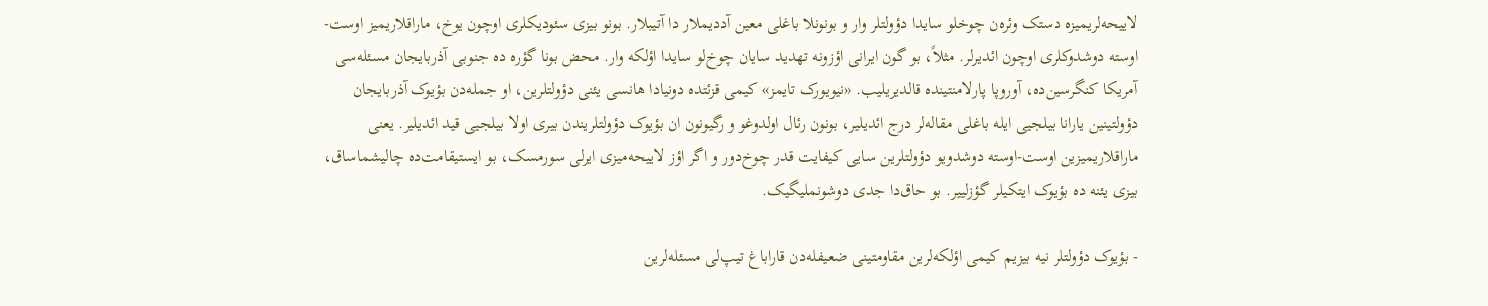لاییحه‌لریمیزه دستک وئره‌ن چوخلو سایدا دؤولتلر وار و بونونلا باغلی معین آددیملار دا آتیبلار. بونو بیزی سئودیکلری اوچون یوخ، ماراقلاریمیز اوست-اوسته دوشدوکلری اوچون ائدیرلر. مثلاً، بو گون ایرانی اؤزونه تهدید سایان چوخ‌لو سایدا اؤلکه وار. محض بونا گؤره ده جنوبی آذربایجان مسئله‌سی آمریکا کنگرسین‌ده، آوروپا پارلامنتینده قالدیریلیب. «نیویورک تایمز» کیمی قزئتده دونیادا هانسی یئنی دؤولتلرین، او جمله‌دن بؤیوک آذربایجان دؤولتینین یارانا بیلجیی ایله باغلی مقاله‌لر درج ائدیلیر، بونون رئال اولدوغو و رگیونون ان بؤیوک دؤولتلریندن بیری اولا بیلجیی قید ائدیلیر. یعنی ماراقلاریمیزین اوست-اوسته دوشدویو دؤولتلرین سایی کیفایت قدر چوخ‌دور و اگر اؤز لاییحه‌میزی ایر‌لی سورمسک، بو ایستیقامت‌ده چالیشماساق، بیزی یئنه ده بؤیوک ایتکیلر گؤزلییر. بو حاق‌دا جدی دوشونملیگیک.

- بؤیوک دؤولتلر نیه بیزیم کیمی اؤلکه‌لرین مقاومتینی ضعیفله‌دن قاراباغ تیپ‌لی مسئله‌لرین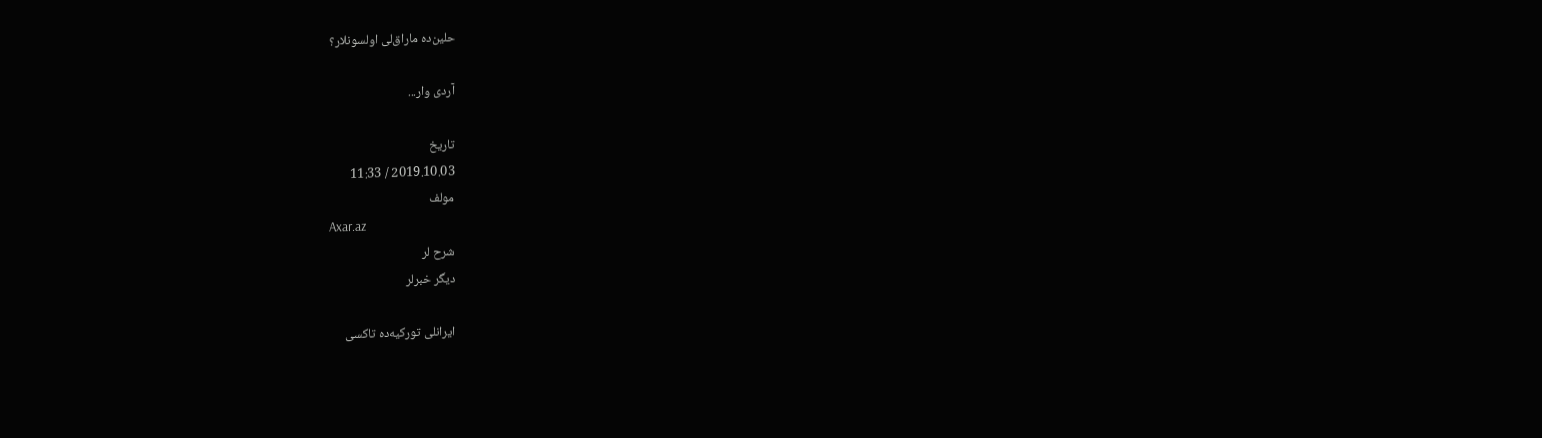حلین‌ده ماراق‌لی اولسونلار؟

آردی وار...

تاریخ
2019.10.03 / 11:33
مولف
Axar.az
شرح لر
دیگر خبرلر

ایرانلی تورکیه‌ده تاکسی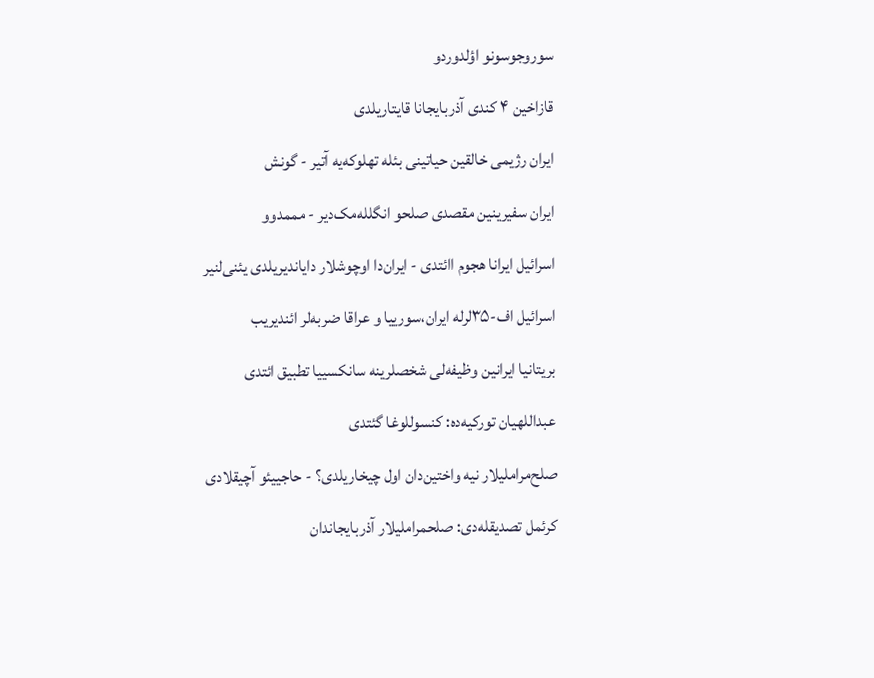سوروجوسونو اؤلدوردو

قازاخین ۴ کندی آذربایجانا قایتاریلدی

ایران رژیمی خالقین حیاتینی بئله تهلوکه‌یه آتیر - گونش

ایران سفیرینین مقصدی صلحو انگلله‌مک‌دیر - مممدوو

اسرائیل ایرانا هجوم اائتدی - ایران‌دا اوچوشلار دایاندیریلدی یئنی‌لنیر

اسرائیل اف-۳۵لرله ایران،سورییا و عراقا ضربه‌لر ائندیریب

بریتانیا ایرانین وظیفه‌لی شخصلرینه سانکسییا تطبیق ائتدی

عبداللهیان تورکیه‌ده: کنسوللوغا گئتدی

صلح‌مراملیلار نیه واختین‌دان اول چیخاریلدی؟ - حاجییئو آچیقلادی

کرئمل تصدیقله‌دی: صلحمراملیلار آذربایجاندان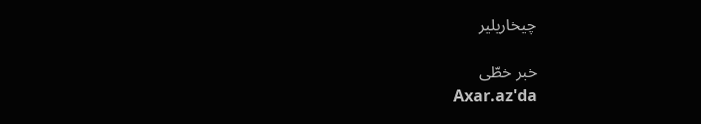چیخاریلیر

خبر خطّی
Axar.az'da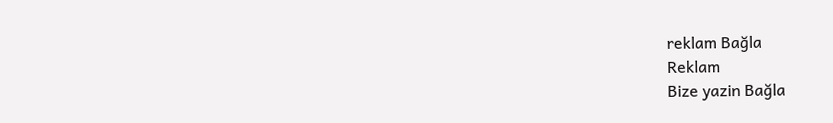reklam Bağla
Reklam
Bize yazin Bağla